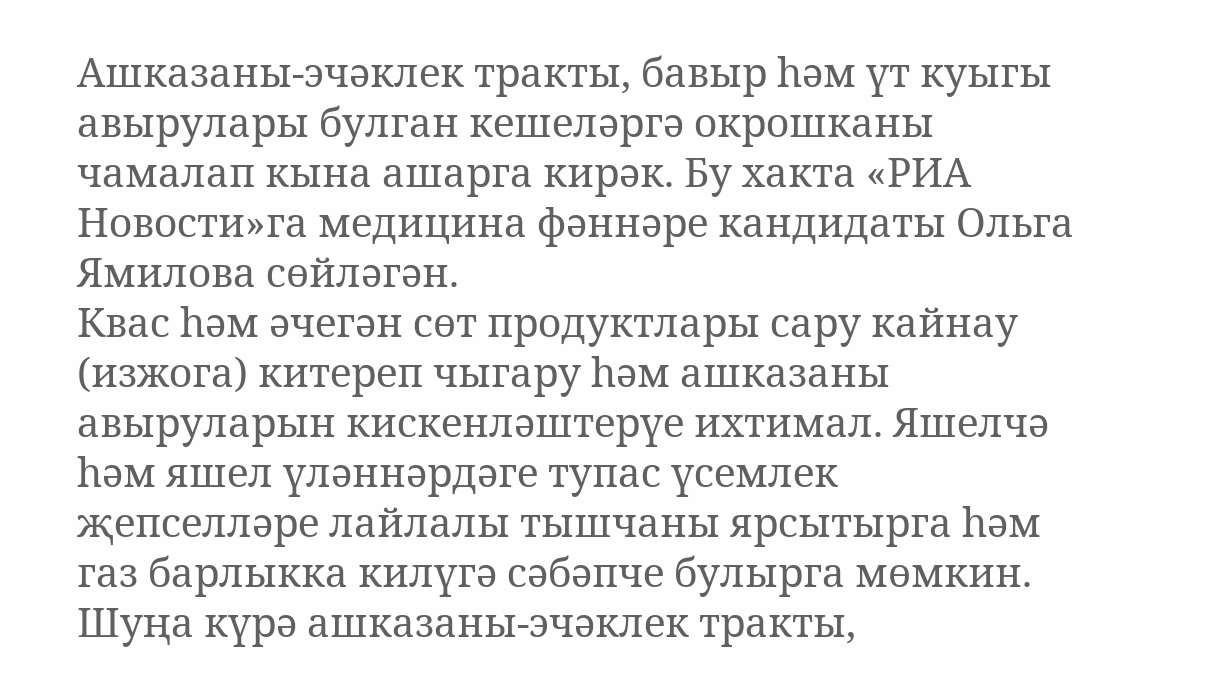Ашказаны-эчәклек тракты, бавыр һәм үт куыгы авырулары булган кешеләргә окрошканы чамалап кына ашарга кирәк. Бу хакта «РИА Новости»га медицина фәннәре кандидаты Ольга Ямилова сөйләгән.
Квас һәм әчегән сөт продуктлары сару кайнау (изжога) китереп чыгару һәм ашказаны авыруларын кискенләштерүе ихтимал. Яшелчә һәм яшел үләннәрдәге тупас үсемлек җепселләре лайлалы тышчаны ярсытырга һәм газ барлыкка килүгә сәбәпче булырга мөмкин.
Шуңа күрә ашказаны-эчәклек тракты,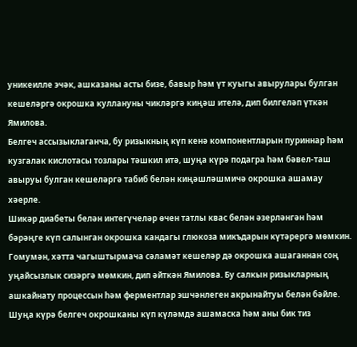уникеилле эчәк, ашказаны асты бизе, бавыр һәм үт куыгы авырулары булган кешеләргә окрошка куллануны чикләргә киңәш ителә, дип билгеләп үткән Ямилова.
Белгеч ассызыклаганча, бу ризыкның күп кенә компонентларын пуриннар һәм кузгалак кислотасы тозлары тәшкил итә, шуңа күрә подагра һәм бәвел-таш авыруы булган кешеләргә табиб белән киңәшләшмичә окрошка ашамау хәерле.
Шикәр диабеты белән интегүчеләр өчен татлы квас белән әзерләнгән һәм бәрәңге күп салынган окрошка кандагы глюкоза микъдарын күтәрергә мөмкин. Гомумән, хәтта чагыштырмача сәламәт кешеләр дә окрошка ашаганнан соң уңайсызлык сизәргә мөмкин, дип әйткән Ямилова. Бу салкын ризыкларның ашкайнату процессын һәм ферментлар эшчәнлеген акрынайтуы белән бәйле. Шуңа күрә белгеч окрошканы күп күләмдә ашамаска һәм аны бик тиз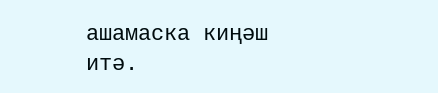ашамаска киңәш итә.